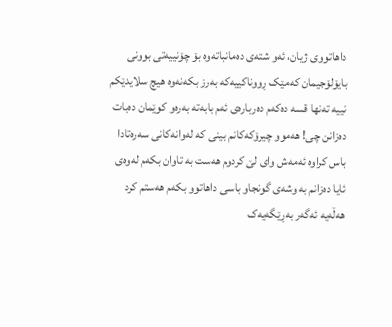داهاتووی ژیان، ئەو شتەی دەمانباتەوە بۆ چۆنییەتی بوونی بایۆلۆجیمان کەمێک ڕووناکییەکە بەرز بکەنەوە هیچ سلایدێکم نییە تەنها قسە دەکەم دەربارەی ئەم بابەتە بەرەو کوێمان دەبات
دەزانن چی! هەموو چیرۆکەکانم بینی کە لەوانەکانی سەرەتادا باس کراوە ئەمەش وای لێ کردوم هەست بە تاوان بکەم لەوەی ئایا دەزانم بە وشەی گونجاو باسی داهاتوو بکەم هەستم کرد هەڵەیە ئەگەر بەڕێگەیەک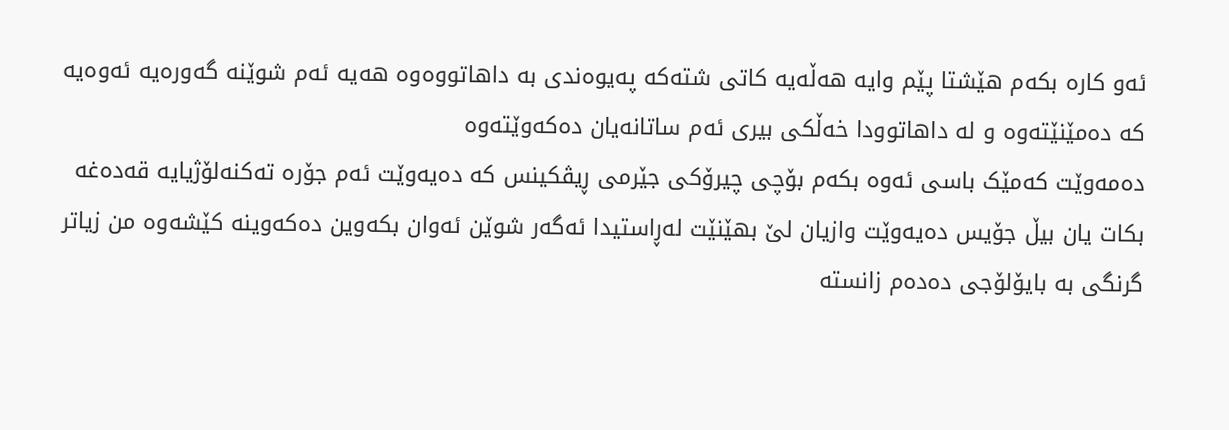ئەو کارە بکەم هێشتا پێم وایە هەڵەیە کاتی شتەکە پەیوەندی بە داهاتووەوە هەیە ئەم شوێنە گەورەیە ئەوەیە کە دەمێنێتەوە و لە داهاتوودا خەڵکی بیری ئەم ساتانەیان دەکەوێتەوە
دەمەوێت کەمێک باسی ئەوە بکەم بۆچی چیرۆکی جێرمی ڕیڤکینس کە دەیەوێت ئەم جۆرە تەکنەلۆژیایە قەدەغە بکات یان بیڵ جۆیس دەیەوێت وازیان لێ بهێنێت لەڕاستیدا ئەگەر شوێن ئەوان بکەوین دەکەوینە کێشەوە من زیاتر گرنگی بە بایۆلۆجی دەدەم زانستە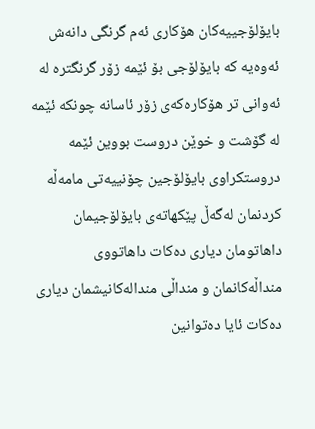بایۆلۆجییەکان هۆکاری ئەم گرنگی دانەش ئەوەیە کە بایۆلۆجی بۆ ئێمە زۆر گرنگترە لە ئەوانی تر هۆکارەکەی زۆر ئاسانە چونکە ئێمە لە گۆشت و خوێن دروست بووین ئێمە دروستکراوی بایۆلۆجین چۆنییەتی مامەڵە کردنمان لەگەڵ پێکهاتەی بایۆلۆجیمان داهاتومان دیاری دەکات داهاتووی منداڵەکانمان و منداڵی مندالەکانیشمان دیاری دەکات ئایا دەتوانین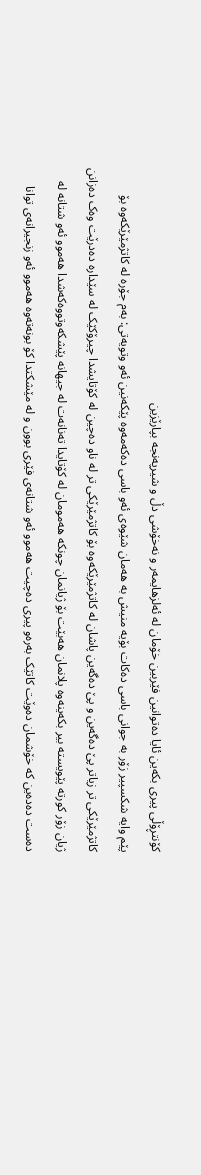کۆنتڕۆڵی پیری بکەین ئایا دەتوانین فێربین خۆمان لە ئەلزهایمەر و نەخۆشی دڵ و شیرپەنجە بپارێزین
پێم وایە شکسپیر زۆر بە جوانی باسی دەکات بۆیە منیش بە هەمان شێوەی ئەو باسی دەکەمەوە پێکەنین ئەو وتویەتی: بەم جۆرە لە کاتژمێرێکەوە بۆ کاتژمێرێکی تر زیاتر پێ دەگەین و پێ دەگەین پاشان لە کاتژمێرێکەوە بۆ کاتژمێرێکی تر لە ناو دەچین لە کۆتایشدا چیرۆکێک لە سێدارە دەدرێت وەک دەزانن ژیان زۆر کورتە پێویستە بیر بکەینەوە پلانمان هەبێت بۆ ژیانمان چونکە هەمومان لە کۆتایدا تەنانەت لە جیهانە پێشکەوتووەکەشدا هەموو ئەو شتانە لە دەست دەدەین کە خۆشمان دەوێت کاتێک بەرەو پیری دەچیت هەموو ئەو شتانەی فێری بوون و لە مێشکتدا کۆ بونەتەوە هەموو ئەو زنجیرانەی توانا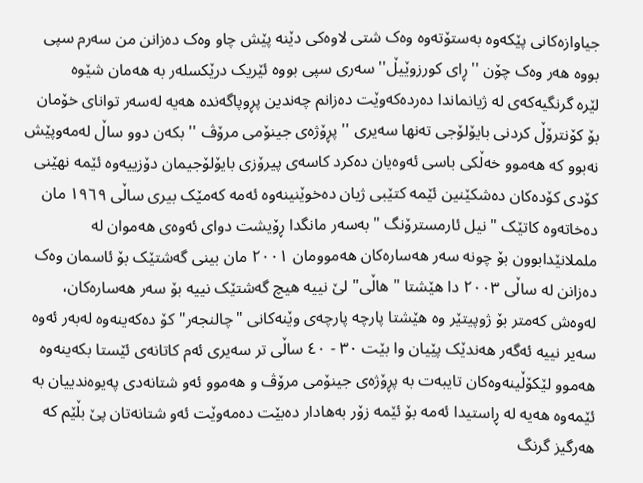جیاوازەکانی پێکەوە بەستۆتەوە وەک شتی لاوەکی دێنە پێش چاو وەک دەزانن من سەرم سپی بووە هەر وەک چۆن ''ڕای کورزوێیڵ'' سەری سپی بووە ئێریک درێکسلەر بە هەمان شێوە
لێرە گرنگیەکەی لە ژیانماندا دەردەکەوێت دەزانم چەندین پڕوپاگەندە هەیە لەسەر توانای خۆمان بۆ کۆنترۆڵ کردنی بایۆلۆجی تەنها سەیری '' پڕۆژەی جینۆمی مرۆڤ '' بکەن دوو ساڵ لەمەوپێش نەبوو کە هەموو خەڵکی باسی ئەوەیان دەکرد کاسەی پیرۆزی بایۆلۆجیمان دۆزییەوە ئێمە نهێنی کۆدی کۆدەکان دەشکێنین ئێمە کتێبی ژیان دەخوێنینەوە ئەمە کەمێک بیری ساڵی ١٩٦٩ مان دەخاتەوە کاتێک " نیل ئارمسترۆنگ " بەسەر مانگدا ڕۆیشت دوای ئەوەی هەموان لە ململانێدابوون بۆ چونە سەر هەسارەکان هەموومان ٢٠٠١ مان بینی گەشتێک بۆ ئاسمان وەک دەزانن لە ساڵی ٢٠٠٣ دا هێشتا "هاڵی" لێ نییە هیچ گەشتێک نییە بۆ سەر هەسارەکان، لەوەش کەمتر بۆ ژوپیتێر وە هێشتا پارچە پارچەی وێنەکانی "چالنجەر" کۆ دەکەینەوە لەبەر ئەوە سەیر نییە ئەگەر هەندێک پێیان وا بێت ٣٠ - ٤٠ ساڵی تر سەیری ئەم کاتانەی ئێستا بکەینەوە هەموو لێکۆڵینەوەکان تایبەت بە پڕۆژەی جینۆمی مرۆڤ و هەموو ئەو شتانەدی پەیوەندییان بە ئێمەوە هەیە لە ڕاستیدا ئەمە بۆ ئێمە زۆر بەهادار دەبێت دەمەوێت ئەو شتانەتان پێ بڵێم کە هەرگیز گرنگ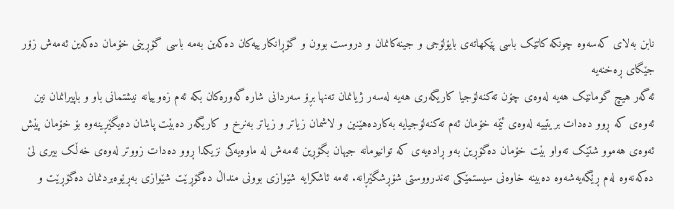نابن بەلای کەسەوە چونکە کاتێک باسی پێکهاتەی بایۆلۆجی و جینەکانمان و دروست بوون و گۆڕانکارییەکان دەکەین بەمە باسی گۆڕینی خۆمان دەکەین ئەمەش زۆر جێگای ڕەخنەیە
ئەگەر هیچ گومانێک هەیە لەوەی چۆن تەکنەلۆجیا کاریگەری هەیە لەسەر ژیانمان تەنها بڕۆ سەردانی شارە گەورەکان بکە ئەم زەوییانە نیشتمانی باو و باپیرانمان نین ئەوەی کە ڕوو دەدات بریتییە لەوەی ئێمە خۆمان ئەم تەکنەلۆجیایە بەکاردەهێنین و لاشمان زیاتر و زیاتر بەنرخ و کاریگەر دەبێت پاشان دەیگێڕینەوە بۆ خۆمان پێش ئەوەی هەموو شتێک تەواو بێت خۆمان دەگۆڕین بەو ڕادەیەی کە توانیومانە جیهان بگۆڕین ئەمەش لە ماوەیەکی نزیکدا ڕوو دەدات زووتر لەوەی خەڵک بیری لێ دەکەنەوە لەم ڕێگەیەشەوە دەبینە خاوەنی سیستمێکی تەندرووستی شۆڕشگێڕانە. ئەمە ئاشکرایە شێوازی بوونی منداڵ دەگۆڕێت شێوازی بەڕێوەبردنمان دەگۆڕێت و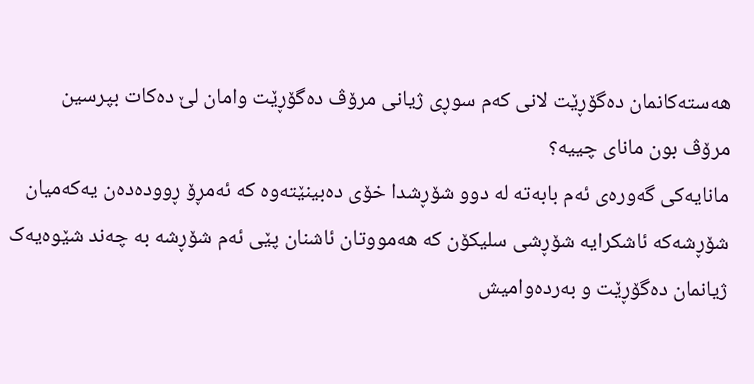هەستەکانمان دەگۆڕێت لانی کەم سوڕی ژیانی مرۆڤ دەگۆڕێت وامان لێ دەکات بپرسین مرۆڤ بون مانای چییە؟
مانایەکی گەورەی ئەم بابەتە لە دوو شۆڕشدا خۆی دەبینێتەوە کە ئەمڕۆ ڕوودەدەن یەکەمیان شۆڕشەکە ئاشکرایە شۆڕشی سلیکۆن کە هەمووتان ئاشنان پێی ئەم شۆڕشە بە چەند شێوەیەک ژیانمان دەگۆڕێت و بەردەوامیش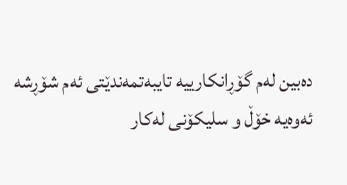دەبین لەم گۆڕانکارییە تایبەتمەندێتی ئەم شۆڕشە ئەوەیە خۆڵ و سلیکۆنی لەکار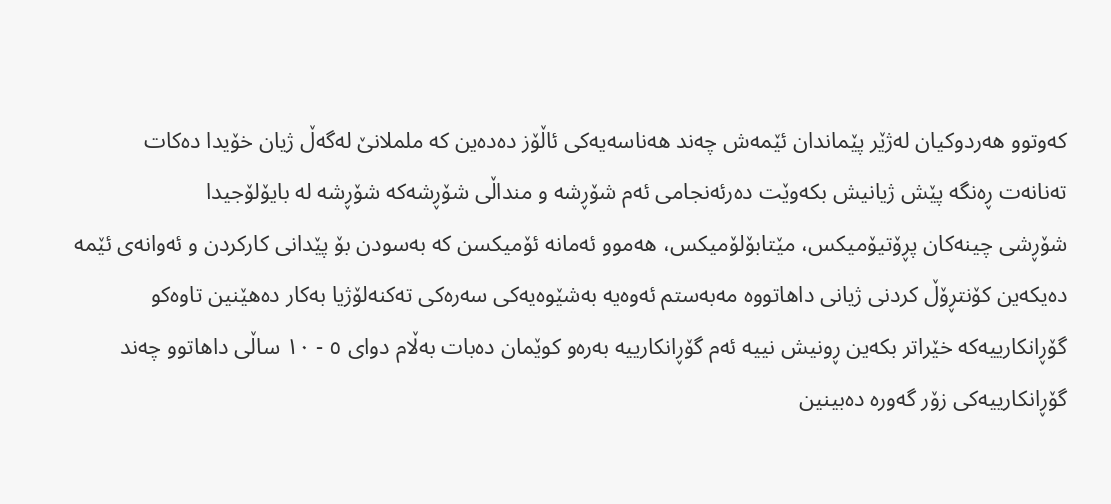کەوتوو هەردوکیان لەژێر پێماندان ئێمەش چەند هەناسەیەکی ئاڵۆز دەدەین کە ململانێ لەگەڵ ژیان خۆیدا دەکات تەنانەت ڕەنگە پێش ژیانیش بکەوێت دەرئەنجامی ئەم شۆڕشە و منداڵی شۆڕشەکە شۆڕشە لە بایۆلۆجیدا
شۆڕشی چینەکان پڕۆتیۆمیکس، مێتابۆلۆمیکس، هەموو ئەمانە ئۆمیکسن کە بەسودن بۆ پێدانی کارکردن و ئەوانەی ئێمە دەیکەین کۆنتڕۆڵ کردنی ژیانی داهاتووە مەبەستم ئەوەیە بەشێوەیەکی سەرەکی تەکنەلۆژیا بەکار دەهێنین تاوەکو گۆڕانکارییەکە خێراتر بکەین ڕونیش نییە ئەم گۆڕانکارییە بەرەو کوێمان دەبات بەڵام دوای ٥ - ١٠ ساڵی داهاتوو چەند گۆڕانکارییەکی زۆر گەورە دەبینین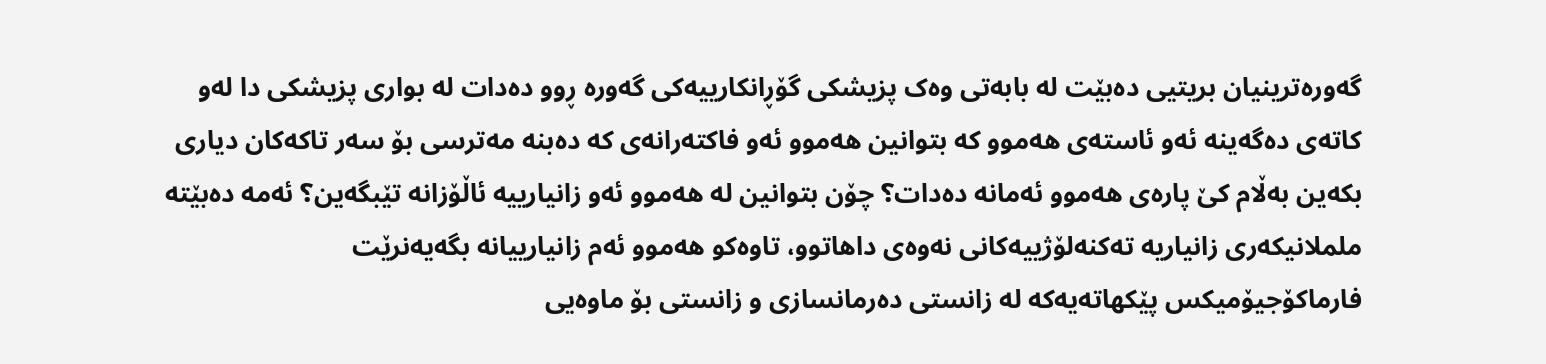گەورەترینیان بریتیی دەبێت لە بابەتی وەک پزیشکی گۆڕانکارییەکی گەورە ڕوو دەدات لە بواری پزیشکی دا لەو کاتەی دەگەینە ئەو ئاستەی هەموو کە بتوانین هەموو ئەو فاکتەرانەی کە دەبنە مەترسی بۆ سەر تاکەکان دیاری بکەین بەڵام کێ پارەی هەموو ئەمانە دەدات؟ چۆن بتوانین لە هەموو ئەو زانیارییە ئاڵۆزانە تێبگەین؟ ئەمە دەبێتە ململانیکەری زانیاریە تەکنەلۆژییەکانی نەوەی داهاتوو، تاوەکو هەموو ئەم زانیارییانە بگەیەنرێت
فارماکۆجیۆمیکس پێکهاتەیەکە لە زانستی دەرمانسازی و زانستی بۆ ماوەیی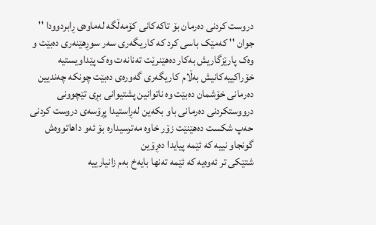دروست کردنی دەرمان بۆ تاکەکانی کۆمەڵگە لەماوەی ڕابردوودا '' جوان '' کەمێک باسی کرد کە کاریگەری سەر سوڕهێنەری دەبێت و وەک پارێزگاریش بەکار دەهێنرێت تەنانەت وەک پێداویستیە خۆراکییەکانیش بەڵام کاریگەری گەورەی دەبێت چونکە چەندیین دەرمانی خۆشمان دەبێت وە ناتوانین پشتیوانی بڕی تێچوونی درووستکردنی دەرمانی باو بکەین لەڕاستیدا پڕۆسەی دروست کردنی حەپ شکست دەهێنێت زۆر خاوە مەترسیدارە بۆ ئەو داهاتووەش گونجاو نییە کە ئێمە پیایدا دەڕۆین
شتێکی تر ئەوەیە کە ئێمە تەنها بایەخ بەم زانیارییە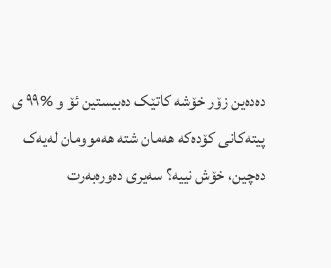دەدەین زۆر خۆشە کاتێک دەبیستین ئۆ و %٩٩ ی پیتەکانی کۆدەکە هەمان شتە هەموومان لەیەک دەچین، خۆش نییە؟ سەیری دەورەبەرت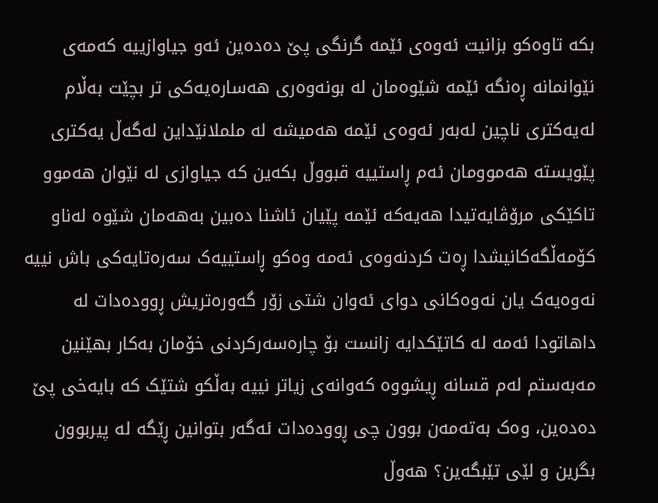بکە تاوەکو بزانیت ئەوەی ئێمە گرنگی پێ دەدەین ئەو جیاوازییە کەمەی نێوانمانە ڕەنگە ئێمە شێوەمان لە بونەوەری هەسارەیەکی تر بچێت بەڵام لەیەکتری ناچین لەبەر ئەوەی ئێمە هەمیشە لە ململانێداین لەگەڵ یەکتری پێویستە هەموومان ئەم ڕاستییە قبووڵ بکەین کە جیاوازی لە نێوان هەموو تاکێکی مرۆڤایەتیدا هەیەکە ئێمە پێیان ئاشنا دەبین بەهەمان شێوە لەناو کۆمەڵگەکانیشدا ڕەت کردنەوەی ئەمە وەکو ڕاستییەک سەرەتایەکی باش نییە
نەوەیەک یان نەوەکانی دوای ئەوان شتی زۆر گەورەتریش ڕوودەدات لە داهاتودا ئەمە لە کاتێکدایە زانست بۆ چارەسەرکردنی خۆمان بەکار بهێنین مەبەستم لەم قسانە ڕیشووە کەوانەی زیاتر نییە بەڵکو شتێک کە بایەخی پێ دەدەین، وەک بەتەمەن بوون چی ڕوودەدات ئەگەر بتوانین ڕێگە لە پیربوون بگرین و لێی تێبگەین؟ هەوڵ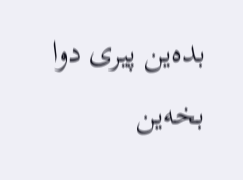بدەین پیری دوا بخەین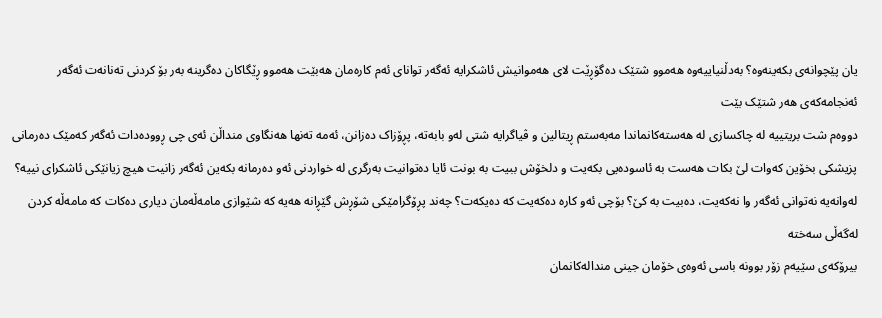یان پێچوانەی بکەینەوە؟ بەدڵنیاییەوە هەموو شتێک دەگۆڕێت لای هەموانیش ئاشکرایە ئەگەر توانای ئەم کارەمان هەبێت هەموو ڕێگاکان دەگرینە بەر بۆ کردنی تەنانەت ئەگەر ئەنجامەکەی هەر شتێک بێت
دووەم شت بریتییە لە چاکسازی لە هەستەکانماندا مەبەستم ڕیتالین و ڤیاگرایە شتی لەو بابەتە، پڕۆزاک دەزانن، ئەمە تەنها هەنگاوی منداڵن ئەی چی ڕوودەدات ئەگەر کەمێک دەرمانی پزیشکی بخۆین کەوات لێ بکات هەست بە ئاسودەیی بکەیت و دلخۆش ببیت بە بونت ئایا دەتوانیت بەرگری لە خواردنی ئەو دەرمانە بکەین ئەگەر زانیت هیچ زیانێکی ئاشکرای نییە؟ لەوانەیە نەتوانی ئەگەر وا نەکەیت، دەبیت بە کێ؟ بۆچی ئەو کارە دەکەیت کە دەیکەت؟ چەند پڕۆگرامێکی شۆڕش گێڕانە هەیە کە شێوازی مامەڵەمان دیاری دەکات کە مامەڵە کردن لەگەڵی سەختە
بیرۆکەی سێیەم زۆر بوونە باسی ئەوەی خۆمان جینی مندالەکانمان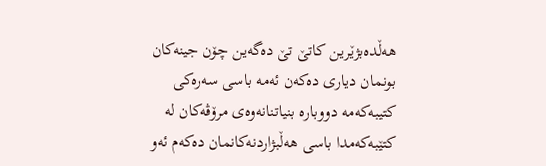هەڵدەبژێرین کاتێ تێ دەگەین چۆن جینەکان بونمان دیاری دەکەن ئەمە باسی سەرەکی کتیبەکەمە دووبارە بنیاتنانەوەی مرۆڤەکان لە کتێبەکەمدا باسی هەڵبژاردنەکانمان دەکەم ئەو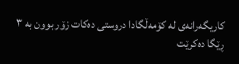کاریگەرانەی لە کۆمەڵگادا دروستی دەکات زۆر بوون بە ٣ ڕێگا دەکرێت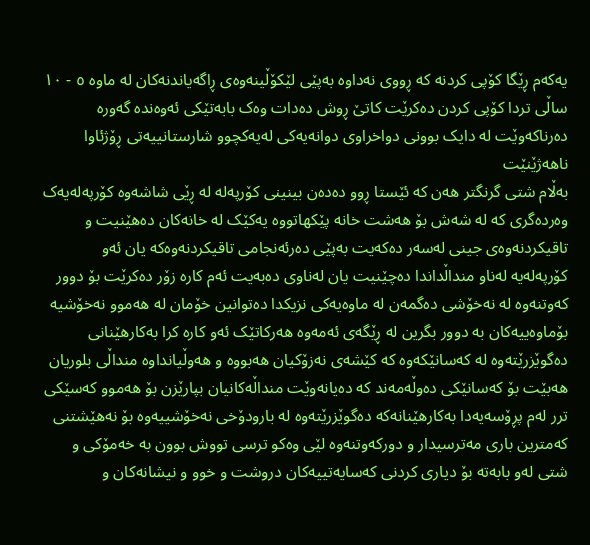یەکەم ڕێگا کۆپی کردنە کە ڕووی نەداوە بەپێی لێکۆڵینەوەی ڕاگەیاندنەکان لە ماوە ٥ - ١٠ ساڵی تردا کۆپی کردن دەکرێت کاتێ ڕوش دەدات وەک بابەتێکی ئەوەندە گەورە دەرناکەوێت لە دایک بوونی دواخراوی دوانەیەکی لەیەکچوو شارستانییەتی ڕۆژئاوا ناهەژێنێت
بەڵام شتی گرنگتر هەن کە ئێستا ڕوو دەدەن بینینی کۆرپەلە لە ڕێی شاشەوە کۆرپەلەیەک وەردەگری کە لە شەش بۆ هەشت خانە پێکهاتووە یەکێک لە خانەکان دەهێنیت و تاقیکردنەوەی جینی لەسەر دەکەیت بەپێی دەرئەنجامی تاقیکردنەوەکە یان ئەو کۆرپەلەیە لەناو منداڵداندا دەچێنیت یان لەناوی دەبەیت ئەم کارە زۆر دەکرێت بۆ دوور کەوتنەوە لە نەخۆشی دەگمەن لە ماوەیەکی نزیکدا دەتوانین خۆمان لە هەموو نەخۆشیە بۆماوەییەکان بە دوور بگرین لە ڕێگەی ئەمەوە هەرکاتێک ئەو کارە کرا بەکارهێنانی دەگوێزرێتەوە لە کەسانێکەوە کە کێشەی نەزۆکیان هەبووە و هەوڵیانداوە منداڵی بلوریان هەبێت بۆ کەسانێکی دەوڵەمەند کە دەیانەوێت منداڵەکانیان بپارێزن بۆ هەموو کەسێکی ترر لەم پڕۆسەیەدا بەکارهێنانەکە دەگوێزرێتەوە لە بارودۆخی نەخۆشییەوە بۆ نەهێشتنی کەمترین باری مەترسیدار و دورکەوتنەوە لێی وەکو ترسی تووش بوون بە خەمۆکی و شتی لەو بابەتە بۆ دیاری کردنی کەسایەتییەکان دروشت و خوو و نیشانەکان و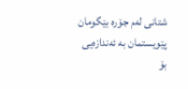شتانی لەم جۆرە بێگومان پێویستمان بە ئەندازەیی بۆ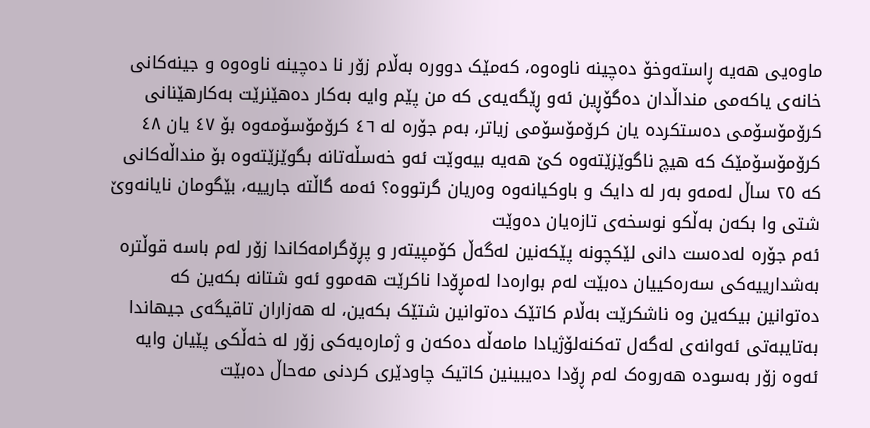ماوەیی هەیە ڕاستەوخۆ دەچینە ناوەوە، کەمێک دوورە بەڵام زۆر نا دەچینە ناوەوە و جینەکانی خانەی یاکەمی منداڵدان دەگۆڕین ئەو ڕێگەیەی کە من پێم وایە بەکار دەهێنرێت بەکارهێنانی کرۆمۆسۆمی دەستکردە یان کرۆمۆسۆمی زیاتر، بەم جۆرە لە ٤٦ کرۆمۆسۆمەوە بۆ ٤٧ یان ٤٨ کرۆمۆسۆمێک کە هیچ ناگوێزێتەوە کێ هەیە بیەوێت ئەو خەسڵەتانە بگوێزێتەوە بۆ منداڵەکانی کە ٢٥ ساڵ لەمەو بەر لە دایک و باوکیانەوە وەریان گرتووە؟ ئەمە گاڵتە جارییە، بێگومان نایانەوێ شتی وا بکەن بەڵکو نوسخەی تازەیان دەوێت
ئەم جۆرە لەدەست دانی لێکچونە پێکەنین لەگەڵ کۆمپیتەر و پڕۆگرامەکاندا زۆر لەم باسە قوڵترە بەشدارییەکی سەرەکییان دەبێت لەم بوارەدا لەمڕۆدا ناکرێت هەموو ئەو شتانە بکەین کە دەتوانین بیکەین وە ناشکرێت بەڵام کاتێک دەتوانین شتێک بکەین، لە هەزاران تاقیگەی جیهاندا بەتایبەتی ئەوانەی لەگەل تەکنەلۆژیادا مامەڵە دەکەن و ژمارەیەکی زۆر لە خەڵکی پێیان وایە ئەوە زۆر بەسودە هەروەک لەم ڕۆدا دەیبینین کاتیک چاودێری کردنی مەحاڵ دەبێت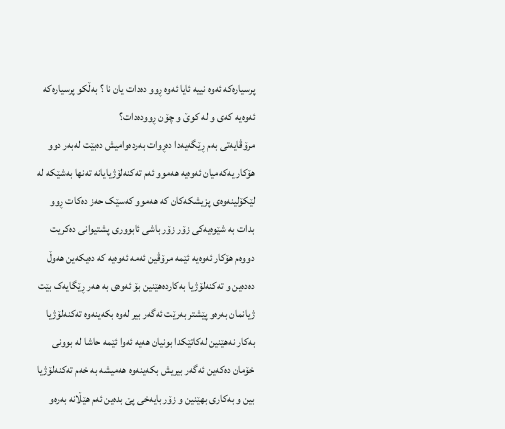پرسیارەکە ئەوە نییە ئایا ئەوە ڕوو دەدات یان نا ؟ بەڵکو پرسیارەکە ئەوەیە کەی و لە کوێ و چۆن ڕوودەدات؟
مرۆڤایەتی بەم ڕێگەیەدا دەڕوات بەردەوامیش دەبێت لەبەر دوو هۆکار یەکەمیان ئەوەیە هەموو ئەم تەکنەلۆژیایانە تەنها بەشێکە لە لێکۆلینەوەی پزیشکەکان کە هەموو کەسێک حەز دەکات ڕوو بدات بە شێوەیەکی زۆر زۆر باشی ئابووری پشتیوانی دەکریت دووەم هۆکار ئەوەیە ئێمە مرۆڤین ئەمە ئەوەیە کە دەیکەین هەوڵ دەدەین و تەکنەلۆژیا بەکاردەهێنین بۆ ئەوەی بە هەر ڕێگایەک بێت ژیانمان بەرەو پێشتر بەرێت ئەگەر بیر لەوە بکەینەوە تەکنەلۆژیا بەکار نەهێنین لەکاتێکدا بونیان هەیە ئەوا ئێمە حاشا لە بوونی خۆمان دەکەین ئەگەر بیریش بکەینەوە هەمیشە بە خەم تەکنەلۆژیا بین و بەکاری بهێنین و زۆر بایەخی پێ بدەین ئەم هێڵانە بەرەو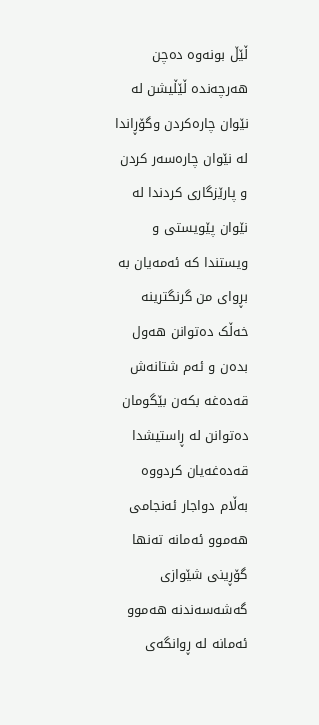ڵێڵ بونەوە دەچن هەرچەندە ڵێڵیشن لە نێوان چارەکردن وگۆڕاندا لە نێوان چارەسەر کردن و پارێزگاری کردندا لە نێوان پێویستی و ویستندا کە ئەمەیان بە بڕوای من گرنگترینە
خەڵک دەتوانن هەول بدەن و ئەم شتانەش قەدەغە بکەن بێگومان دەتوانن لە ڕاستیشدا قەدەغەیان کردووە بەڵام دواجار ئەنجامی هەموو ئەمانە تەنها گۆڕینی شێوازی گەشەسەندنە هەموو ئەمانە لە ڕوانگەی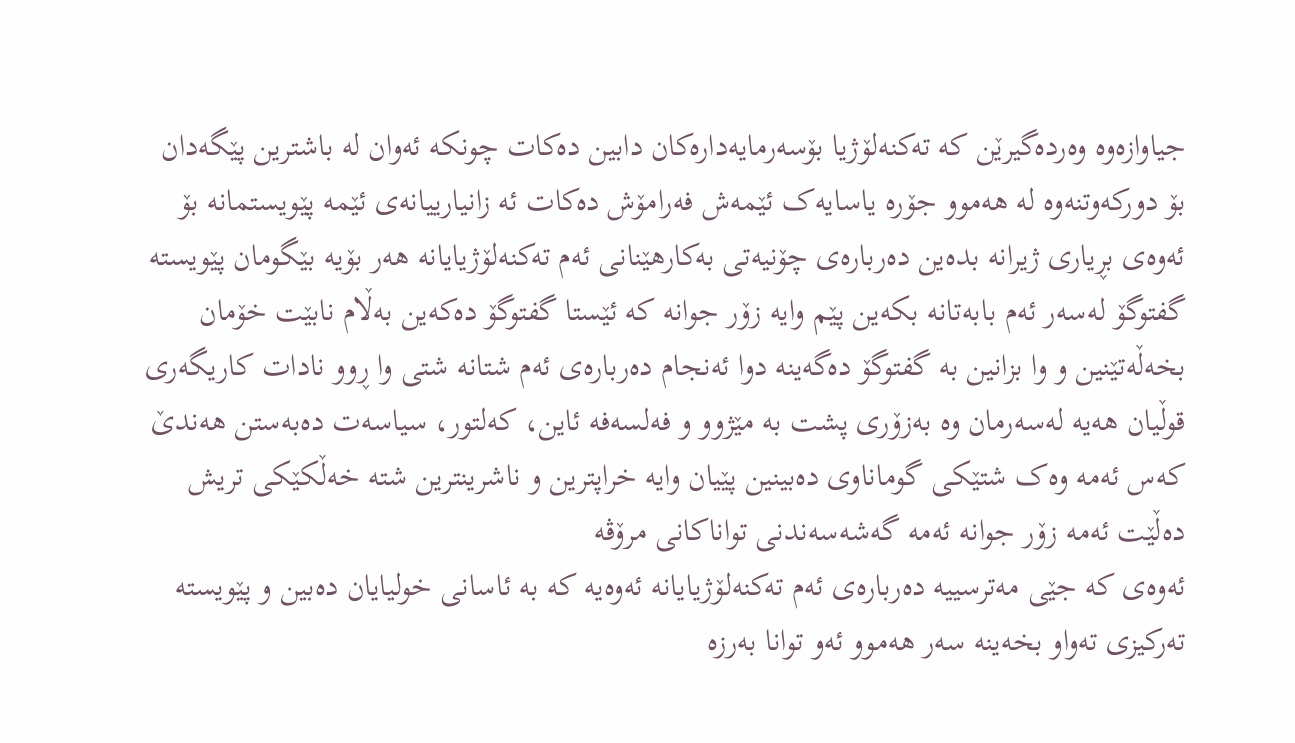جیاوازەوە وەردەگیرێن کە تەکنەلۆژیا بۆسەرمایەدارەکان دابین دەکات چونکە ئەوان لە باشترین پێگەدان بۆ دورکەوتنەوە لە هەموو جۆرە یاسایەک ئێمەش فەرامۆش دەکات ئە زانیارییانەی ئێمە پێویستمانە بۆ ئەوەی بڕیاری ژیرانە بدەین دەربارەی چۆنیەتی بەکارهێنانی ئەم تەکنەلۆژیایانە هەر بۆیە بێگومان پێویستە گفتوگۆ لەسەر ئەم بابەتانە بکەین پێم وایە زۆر جوانە کە ئێستا گفتوگۆ دەکەین بەڵام نابێت خۆمان بخەڵەتێنین و وا بزانین بە گفتوگۆ دەگەینە دوا ئەنجام دەربارەی ئەم شتانە شتی وا ڕوو نادات کاریگەری قوڵیان هەیە لەسەرمان وە بەزۆری پشت بە مێژوو و فەلسەفە ئاین، کەلتور، سیاسەت دەبەستن هەندێ کەس ئەمە وەک شتێکی گوماناوی دەبینین پێیان وایە خراپترین و ناشرینترین شتە خەڵکێکی تریش دەڵێت ئەمە زۆر جوانە ئەمە گەشەسەندنی تواناکانی مرۆڤە
ئەوەی کە جێی مەترسییە دەربارەی ئەم تەکنەلۆژیایانە ئەوەیە کە بە ئاسانی خولیایان دەبین و پێویستە تەرکیزی تەواو بخەینە سەر هەموو ئەو توانا بەرزە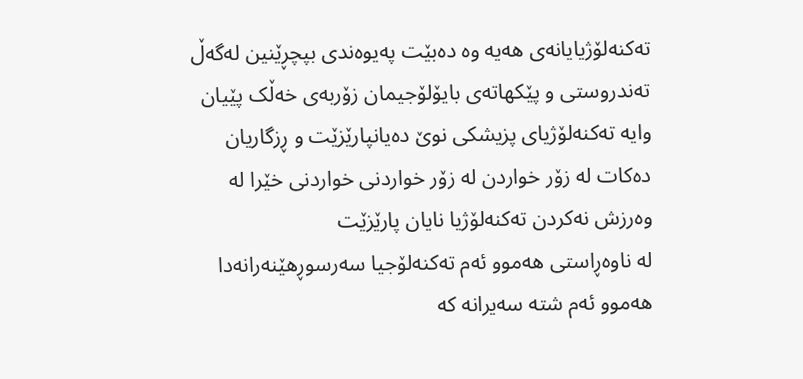تەکنەلۆژیایانەی هەیە وە دەبێت پەیوەندی بپچڕێنین لەگەڵ تەندروستی و پێکهاتەی بایۆلۆجیمان زۆربەی خەڵک پێیان وایە تەکنەلۆژیای پزیشکی نوێ دەیانپارێزێت و ڕزگاریان دەکات لە زۆر خواردن لە زۆر خواردنی خواردنی خێرا لە وەرزش نەکردن تەکنەلۆژیا نایان پارێزێت
لە ناوەڕاستی هەموو ئەم تەکنەلۆجیا سەرسوڕهێنەرانەدا هەموو ئەم شتە سەیرانە کە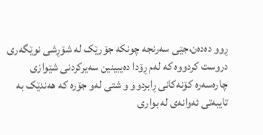ڕوو دەدەن،جێی سەرنجە چونکە جۆرێک لە شۆڕشی نوێگەری دروست کردووە کە لەم ڕۆدا دەیبینین سەیرکردنی شێوازی چارەسەرە کۆنەکانی ڕابردوو و شتی لەو جۆرە کە هەندێک بە تایبەتی ئەوانەی لە بواری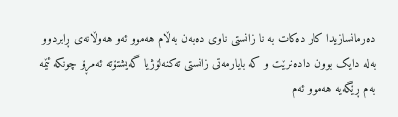دەرمانسازیدا کار دەکات بە نا زانستی ناوی دەبەن بەڵام هەموو ئەو هەوڵانەی ڕابردوو بەلە دایک بوون دادەنرێت و کە بایارمەتی زانستی تەکنەلۆژیا گەیشتۆتە ئەمڕۆ چونکە ئێمە بەم ڕێگەیە هەموو ئەم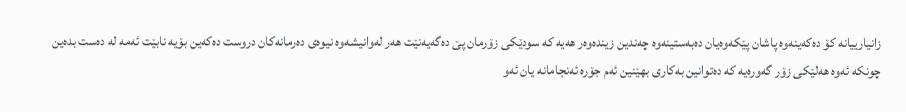زانیارییانە کۆ دەکەینەوە پاشان پێکەوەیان دەبەستینەوە چەندین زیندەوەر هەیە کە سودێکی زۆرمان پێ دەگەیەنێت هەر لەوانیشەوە نیوەی دەرمانەکان دروست دەکەین بۆیە نابێت ئەمە لە دەست بدەین چونکە ئەوە هەلێکی زۆر گەورەیە کە دەتوانین بەکاری بهێنین ئەم جۆرە ئەنجامانە یان ئەو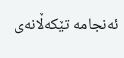ئەنجامە تێکەڵانەی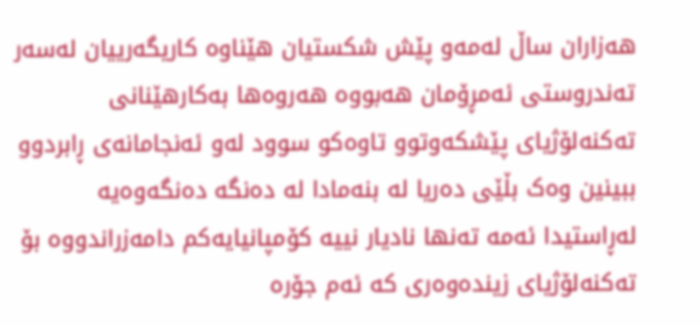هەزاران ساڵ لەمەو پێش شکستیان هێناوە کاریگەرییان لەسەر تەندروستی ئەمڕۆمان هەبووە هەروەها بەکارهێنانی تەکنەلۆژیای پێشکەوتوو تاوەکو سوود لەو ئەنجامانەی ڕابردوو ببینین وەک بڵێی دەریا لە بنەمادا لە دەنگە دەنگەوەیە
لەڕاستیدا ئەمە تەنها نادیار نییە کۆمپانیایەکم دامەزراندووە بۆ تەکنەلۆژیای زیندەوەری کە ئەم جۆرە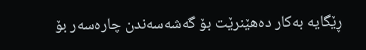ڕێگایە بەکار دەهێنرێت بۆ گەشەسەندن چارەسەر بۆ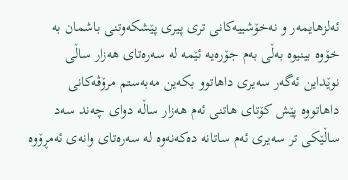ئەلزهایمەر و نەخۆشییەکانی تری پیری پێشکەوتنی باشمان بە خۆوە بینیوە بەڵی بەم جۆرەیە ئێمە لە سەرەتای هەزار ساڵی نوێداین ئەگەر سەیری داهاتوو بکەین مەبەستم مرۆڤەکانی داهاتووە پێش کۆتای هاتنی ئەم هەزار ساڵە دوای چەند سەد ساڵێکی تر سەیری ئەم ساتانە دەکەنەوە لە سەرەتای وانەی ئەمڕۆوە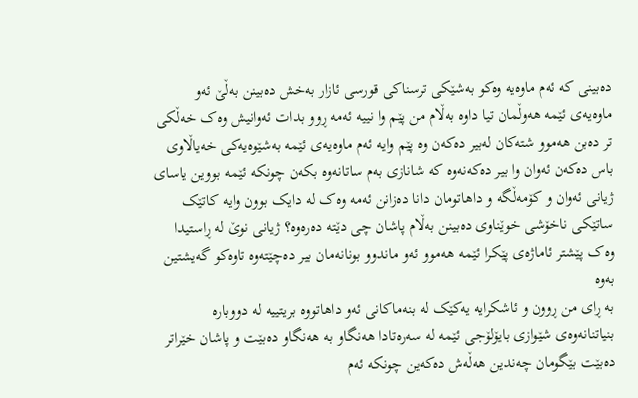دەبینی کە ئەم ماوەیە وەکو بەشێکی ترسناکی قورسی ئازار بەخش دەبینن بەڵێ ئەو ماوەیەی ئێمە هەوڵمان تیا داوە بەڵام من پێم وا نییە ئەمە ڕوو بدات ئەوانیش وەک خەڵکی تر دەبن هەموو شتەکان لەبیر دەکەن وە پێم وایە ئەم ماوەیەی ئێمە بەشێوەیەکی خەیاڵاوی باس دەکەن ئەوان وا بیر دەکەنەوە کە شانازی بەم ساتانەوە بکەن چونکە ئێمە بووین یاسای ژیانی ئەوان و کۆمەڵگە و داهاتومان دانا دەزانن ئەمە وەک لە دایک بوون وایە کاتێک ساتێکی ناخۆشی خوێناوی دەبینن بەڵام پاشان چی دێتە دەرەوە؟ ژیانی نوێ لە ڕاستیدا وەک پێشتر ئاماژەی پێکرا ئێمە هەموو ئەو ماندوو بونانەمان بیر دەچێتەوە تاوەکو گەیشتین بەوە
بە ڕای من ڕوون و ئاشکرایە یەکێک لە بنەماکانی ئەو داهاتووە بریتییە لە دووبارە بنیاتنانەوەی شێوازی بایۆلۆجی ئێمە لە سەرەتادا هەنگاو بە هەنگاو دەبێت و پاشان خێراتر دەبێت بێگومان چەندین هەڵەش دەکەین چونکە ئەم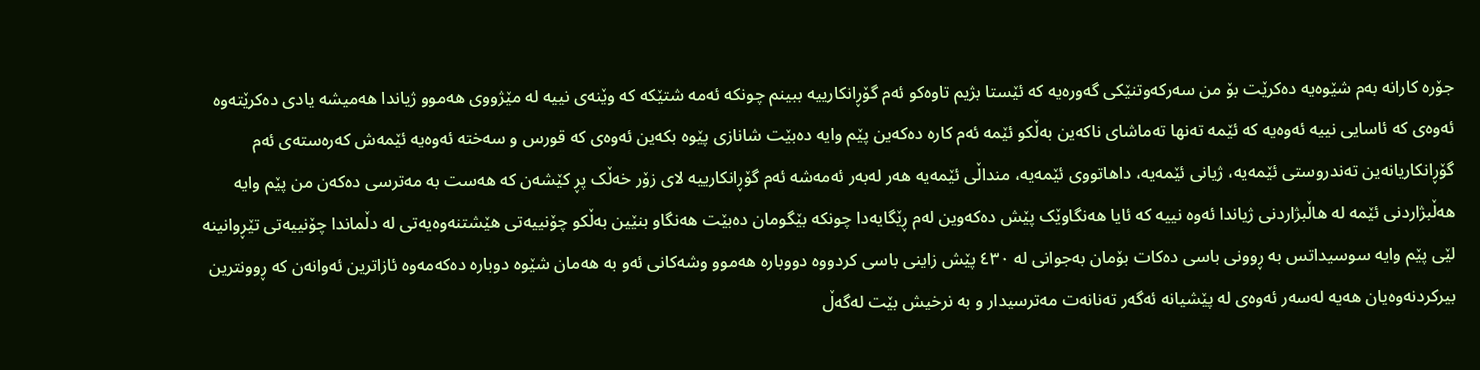جۆرە کارانە بەم شێوەیە دەکرێت بۆ من سەرکەوتنێکی گەورەیە کە ئێستا بژیم تاوەکو ئەم گۆڕانکارییە ببینم چونکە ئەمە شتێکە کە وێنەی نییە لە مێژووی هەموو ژیاندا هەمیشە یادی دەکرێتەوە ئەوەی کە ئاسایی نییە ئەوەیە کە ئێمە تەنها تەماشای ناکەین بەڵکو ئێمە ئەم کارە دەکەین پێم وایە دەبێت شانازی پێوە بکەین ئەوەی کە قورس و سەختە ئەوەیە ئێمەش کەرەستەی ئەم گۆڕانکاریانەین تەندروستی ئێمەیە، ژیانی ئێمەیە، داهاتووی ئێمەیە، منداڵی ئێمەیە هەر لەبەر ئەمەشە ئەم گۆڕانکارییە لای زۆر خەڵک پڕ کێشەن کە هەست بە مەترسی دەکەن من پێم وایە هەڵبژاردنی ئێمە لە هاڵبژاردنی ژیاندا ئەوە نییە کە ئایا هەنگاوێک پێش دەکەوین لەم ڕێگایەدا چونکە بێگومان دەبێت هەنگاو بنێین بەڵکو چۆنییەتی هێشتنەوەیەتی لە دڵماندا چۆنییەتی تێڕوانینە لێی پێم وایە سوسیداتس بە ڕوونی باسی دەکات بۆمان بەجوانی لە ٤٣٠ پێش زاینی باسی کردووە دووبارە هەموو وشەکانی ئەو بە هەمان شێوە دوبارە دەکەمەوە ئازاترین ئەوانەن کە ڕوونترین بیرکردنەوەیان هەیە لەسەر ئەوەی لە پێشیانە ئەگەر تەنانەت مەترسیدار و بە نرخیش بێت لەگەڵ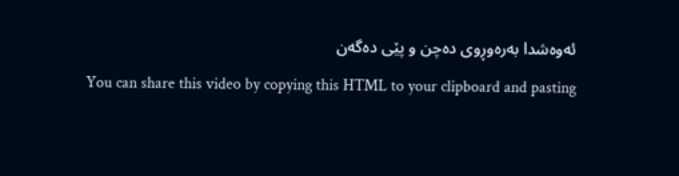ئەوەشدا بەرەوڕوی دەچن و پێی دەگەن
You can share this video by copying this HTML to your clipboard and pasting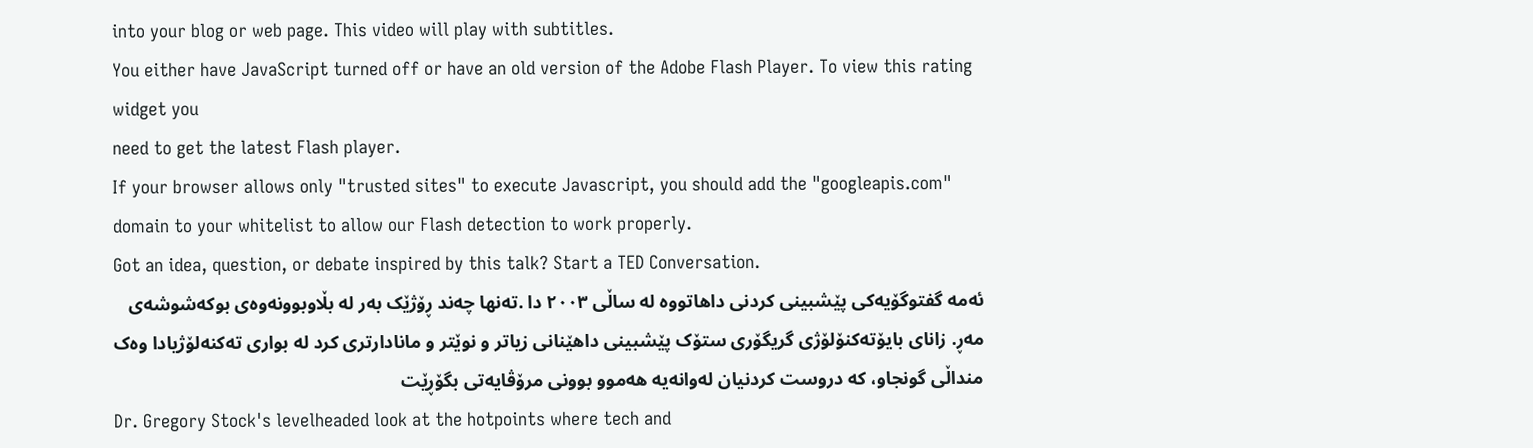into your blog or web page. This video will play with subtitles.
You either have JavaScript turned off or have an old version of the Adobe Flash Player. To view this rating widget you
need to get the latest Flash player.
If your browser allows only "trusted sites" to execute Javascript, you should add the "googleapis.com" domain to your whitelist to allow our Flash detection to work properly.
Got an idea, question, or debate inspired by this talk? Start a TED Conversation.
ئەمە گفتوگۆیەکی پێشبینی کردنی داهاتووە لە ساڵی ٢٠٠٣ دا .تەنها چەند ڕۆژێک بەر لە بڵاوبوونەوەی بوکەشوشەی مەڕ. زانای بایۆتەکنۆلۆژی گریگۆری ستۆک پێشبینی داهێنانی زیاتر و نوێتر و مانادارتری کرد لە بواری تەکنەلۆژیادا وەک منداڵی گونجاو، کە دروست کردنیان لەوانەیە هەموو بوونی مرۆڤایەتی بگۆڕێت
Dr. Gregory Stock's levelheaded look at the hotpoints where tech and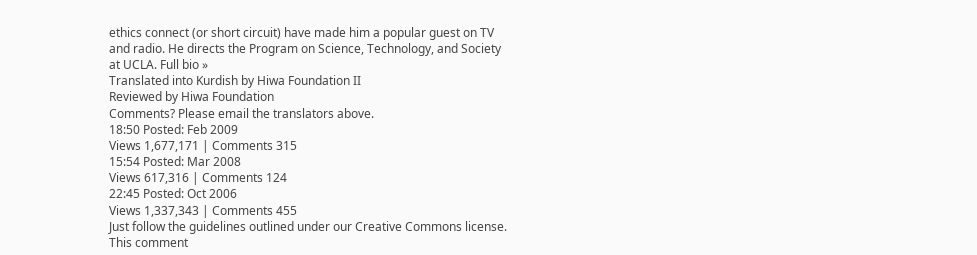ethics connect (or short circuit) have made him a popular guest on TV and radio. He directs the Program on Science, Technology, and Society at UCLA. Full bio »
Translated into Kurdish by Hiwa Foundation II
Reviewed by Hiwa Foundation
Comments? Please email the translators above.
18:50 Posted: Feb 2009
Views 1,677,171 | Comments 315
15:54 Posted: Mar 2008
Views 617,316 | Comments 124
22:45 Posted: Oct 2006
Views 1,337,343 | Comments 455
Just follow the guidelines outlined under our Creative Commons license.
This comment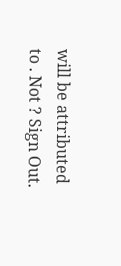will be attributed to . Not ? Sign Out.